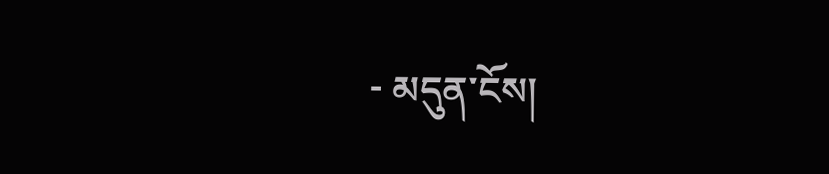- མདུན་ངོས།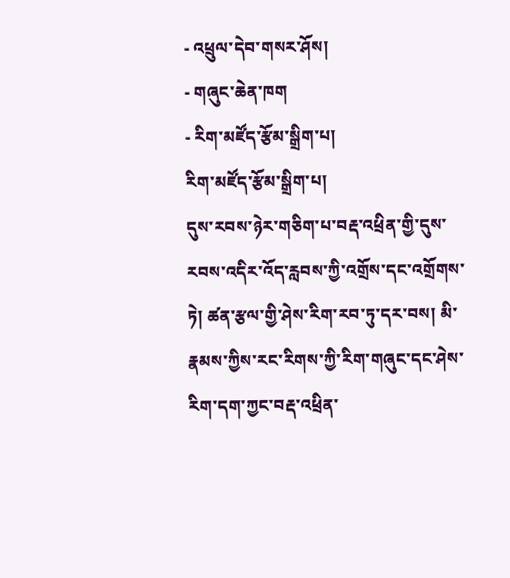- འཕྲུལ་དེབ་གསར་ཤོས།
- གཞུང་ཆེན་ཁག
- རིག་མཛོད་རྩོམ་སྒྲིག་པ།
རིག་མཛོད་རྩོམ་སྒྲིག་པ།
དུས་རབས་ཉེར་གཅིག་པ་བརྡ་འཕྲིན་གྱི་དུས་རབས་འདིར་འོད་རླབས་ཀྱི་འགྲོས་དང་འགྲོགས་ཏེ། ཚན་རྩལ་གྱི་ཤེས་རིག་རབ་ཏུ་དར་བས། མི་རྣམས་ཀྱིས་རང་རིགས་ཀྱི་རིག་གཞུང་དང་ཤེས་རིག་དག་ཀྱང་བརྡ་འཕྲིན་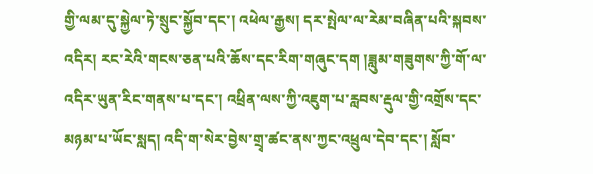གྱི་ལམ་དུ་སྐྱེལ་ཏེ་སྲུང་སྐྱོབ་དང་། འཕེལ་རྒྱས། དར་སྤེལ་ལ་རེམ་བཞིན་པའི་སྐབས་འདིར། རང་རེའི་གངས་ཅན་པའི་ཆོས་དང་རིག་གཞུང་དག །ཟླུམ་གཟུགས་ཀྱི་གོ་ལ་འདིར་ཡུན་རིང་གནས་པ་དང་། འཕྲིན་ལས་ཀྱི་འཇུག་པ་རླབས་རྡུལ་གྱི་འགྲོས་དང་མཉམ་པ་ཡོང་སླད། འདི་ག་སེར་བྱེས་གྲྭ་ཚང་ནས་ཀྱང་འཕྲུལ་དེབ་དང་། སློབ་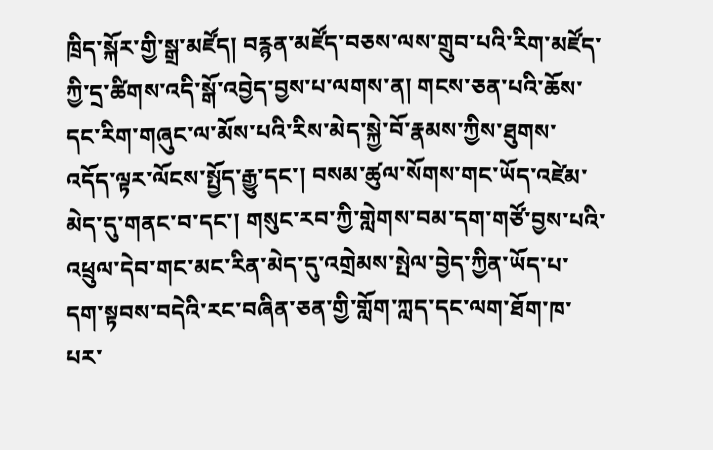ཁྲིད་སྐོར་གྱི་སྒྲ་མཛོད། བརྙན་མཛོད་བཅས་ལས་གྲུབ་པའི་རིག་མཛོད་ཀྱི་དྲ་ཚིགས་འདི་སྒོ་འབྱེད་བྱས་པ་ལགས་ན། གངས་ཅན་པའི་ཆོས་དང་རིག་གཞུང་ལ་མོས་པའི་རིས་མེད་སྐྱེ་བོ་རྣམས་ཀྱིས་ཐུགས་འདོད་ལྟར་ལོངས་སྤྱོད་རྒྱུ་དང་། བསམ་ཚུལ་སོགས་གང་ཡོད་འཛེམ་མེད་དུ་གནང་བ་དང་། གསུང་རབ་ཀྱི་གླེགས་བམ་དག་གཙོ་བྱས་པའི་འཕྲུལ་དེབ་གང་མང་རིན་མེད་དུ་འགྲེམས་སྤེལ་བྱེད་ཀྱིན་ཡོད་པ་དག་སྟབས་བདེའི་རང་བཞིན་ཅན་གྱི་གློག་ཀླད་དང་ལག་ཐོག་ཁ་པར་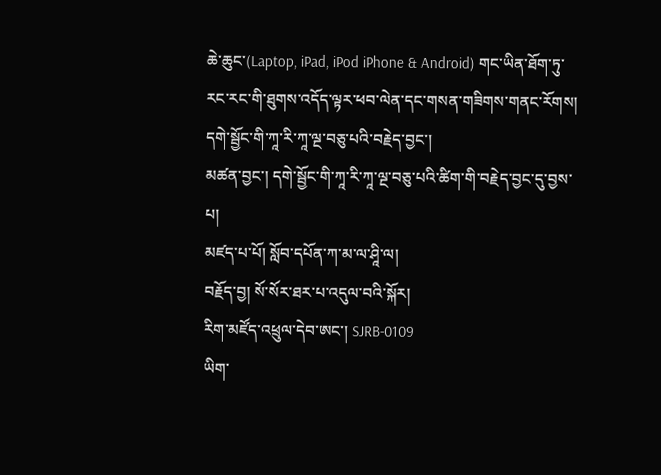ཆེ་ཆུང་(Laptop, iPad, iPod iPhone & Android) གང་ཡིན་ཐོག་ཏུ་རང་རང་གི་ཐུགས་འདོད་ལྟར་ཕབ་ལེན་དང་གསན་གཟིགས་གནང་རོགས།
དགེ་སྦྱོང་གི་ཀཱ་རི་ཀཱ་ལྔ་བཅུ་པའི་བརྗེད་བྱང་།
མཚན་བྱང་། དགེ་སྦྱོང་གི་ཀཱ་རི་ཀཱ་ལྔ་བཅུ་པའི་ཚིག་གི་བརྗེད་བྱང་དུ་བྱས་པ།
མཛད་པ་པོ། སློབ་དཔོན་ཀ་མ་ལ་ཤཱི་ལ།
བརྗོད་བྱ། སོ་སོར་ཐར་པ་འདུལ་བའི་སྐོར།
རིག་མཛོད་འཕྲུལ་དེབ་ཨང་། SJRB-0109
ཡིག་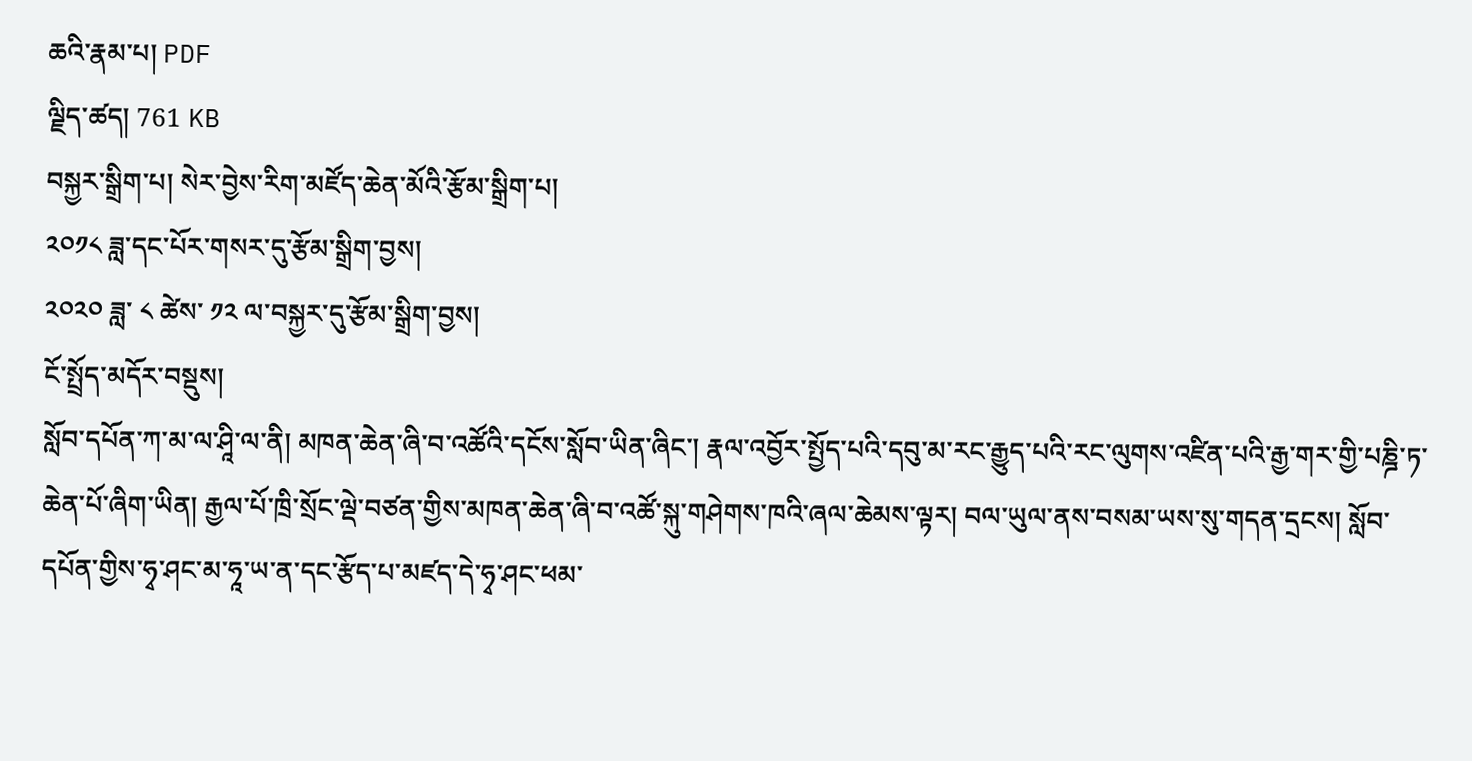ཆའི་རྣམ་པ། PDF
ལྗིད་ཚད། 761 KB
བསྐྱར་སྒྲིག་པ། སེར་བྱེས་རིག་མཛོད་ཆེན་མོའི་རྩོམ་སྒྲིག་པ།
༢༠༡༨ ཟླ་དང་པོར་གསར་དུ་རྩོམ་སྒྲིག་བྱས།
༢༠༢༠ ཟླ་ ༨ ཚེས་ ༡༢ ལ་བསྐྱར་དུ་རྩོམ་སྒྲིག་བྱས།
ངོ་སྤྲོད་མདོར་བསྡུས།
སློབ་དཔོན་ཀ་མ་ལ་ཤཱི་ལ་ནི། མཁན་ཆེན་ཞི་བ་འཚོའི་དངོས་སློབ་ཡིན་ཞིང་། རྣལ་འབྱོར་སྤྱོད་པའི་དབུ་མ་རང་རྒྱུད་པའི་རང་ལུགས་འཛིན་པའི་རྒྱ་གར་གྱི་པཎྜི་ཏ་ཆེན་པོ་ཞིག་ཡིན། རྒྱལ་པོ་ཁྲི་སྲོང་ལྡེ་བཙན་གྱིས་མཁན་ཆེན་ཞི་བ་འཚོ་སྐུ་གཤེགས་ཁའི་ཞལ་ཆེམས་ལྟར། བལ་ཡུལ་ནས་བསམ་ཡས་སུ་གདན་དྲངས། སློབ་དཔོན་གྱིས་ཧྭ་ཤང་མ་ཧཱ་ཡ་ན་དང་རྩོད་པ་མཛད་དེ་ཧྭ་ཤང་ཕམ་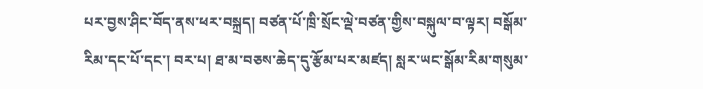པར་བྱས་ཤིང་བོད་ནས་ཕར་བསྐྲད། བཙན་པོ་ཁྲི་སྲོང་ལྡེ་བཙན་གྱིས་བསྐུལ་བ་ལྟར། བསྒོམ་རིམ་དང་པོ་དང་། བར་པ། ཐ་མ་བཅས་ཆེད་དུ་རྩོམ་པར་མཛད། སླར་ཡང་སྒོམ་རིམ་གསུམ་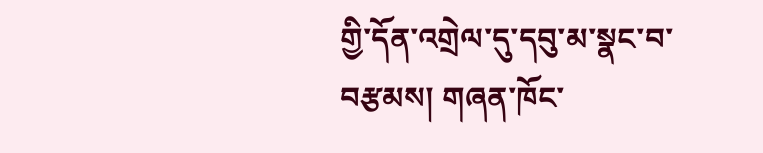གྱི་དོན་འགྲེལ་དུ་དབུ་མ་སྣང་བ་བརྩམས། གཞན་ཁོང་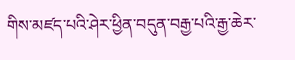གིས་མཛད་པའི་ཤེར་ཕྱིན་བདུན་བརྒྱ་པའི་རྒྱ་ཆེར་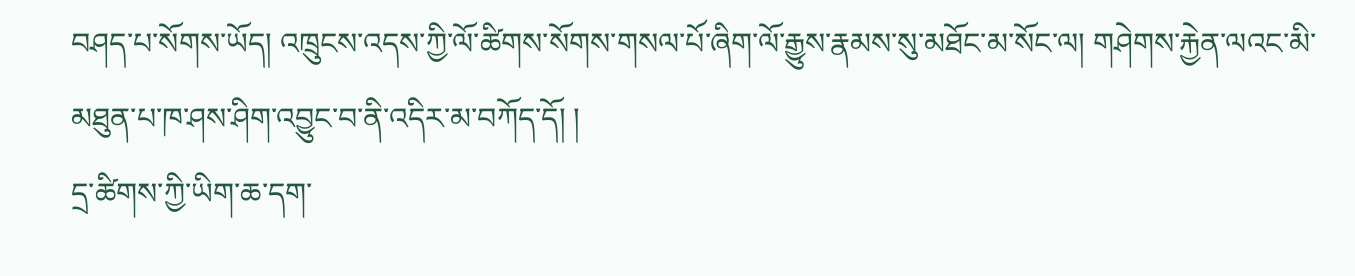བཤད་པ་སོགས་ཡོད། འཁྲུངས་འདས་ཀྱི་ལོ་ཚིགས་སོགས་གསལ་པོ་ཞིག་ལོ་རྒྱུས་རྣམས་སུ་མཐོང་མ་སོང་ལ། གཤེགས་རྐྱེན་ལའང་མི་མཐུན་པ་ཁ་ཤས་ཤིག་འབྱུང་བ་ནི་འདིར་མ་བཀོད་དོ། །
དྲ་ཚིགས་ཀྱི་ཡིག་ཆ་དག་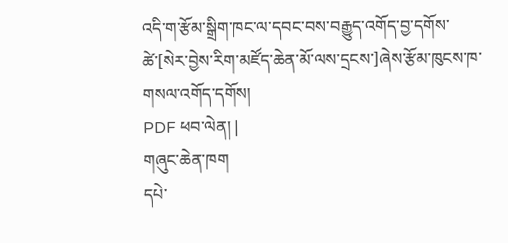འདི་ག་རྩོམ་སྒྲིག་ཁང་ལ་དབང་བས་བརྒྱུད་འགོད་བྱ་དགོས་ཚེ་[སེར་བྱེས་རིག་མཛོད་ཆེན་མོ་ལས་དྲངས་]ཞེས་རྩོམ་ཁུངས་ཁ་གསལ་འགོད་དགོས།
PDF ཕབ་ལེན། |
གཞུང་ཆེན་ཁག
དཔེ་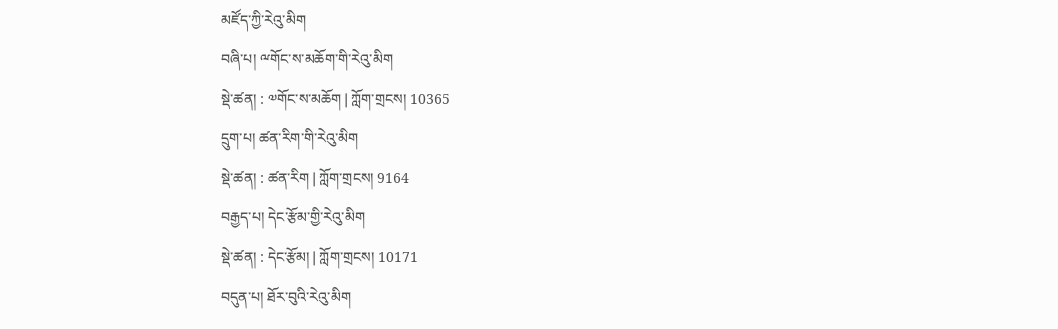མཛོད་ཀྱི་རེའུ་མིག
བཞི་པ། ྋགོང་ས་མཆོག་གི་རེའུ་མིག
སྡེ་ཚན། : ༧གོང་ས་མཆོག | ཀློག་གྲངས། 10365
དྲུག་པ། ཚན་རིག་གི་རེའུ་མིག
སྡེ་ཚན། : ཚན་རིག | ཀློག་གྲངས། 9164
བརྒྱད་པ། དེང་རྩོམ་གྱི་རེའུ་མིག
སྡེ་ཚན། : དེང་རྩོམ། | ཀློག་གྲངས། 10171
བདུན་པ། ཐོར་བུའི་རེའུ་མིག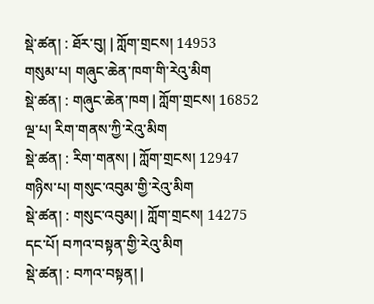སྡེ་ཚན། : ཐོར་བུ། | ཀློག་གྲངས། 14953
གསུམ་པ། གཞུང་ཆེན་ཁག་གི་རེའུ་མིག
སྡེ་ཚན། : གཞུང་ཆེན་ཁག | ཀློག་གྲངས། 16852
ལྔ་པ། རིག་གནས་ཀྱི་རེའུ་མིག
སྡེ་ཚན། : རིག་གནས། | ཀློག་གྲངས། 12947
གཉིས་པ། གསུང་འབུམ་གྱི་རེའུ་མིག
སྡེ་ཚན། : གསུང་འབུམ། | ཀློག་གྲངས། 14275
དང་པོ། བཀའ་བསྟན་གྱི་རེའུ་མིག
སྡེ་ཚན། : བཀའ་བསྟན། |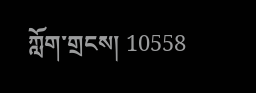ཀློག་གྲངས། 10558